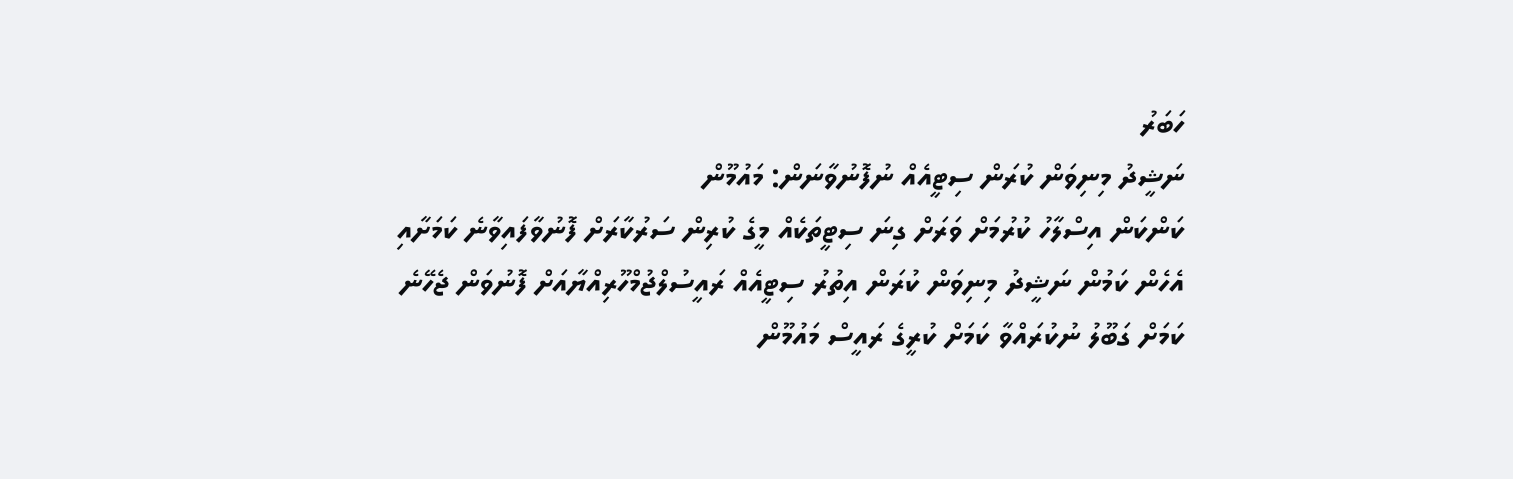ހަބަރު
ނަޝީދު މިނިވަން ކުރަން ސިޓީއެއް ނުފޮނުވާނަން: މައުމޫން
ކަންކަން އިސްލާހު ކުރުމަށް ވަރަށް ގިނަ ސިޓީތަކެއް މީގެ ކުރިން ސަރުކާރަށް ފޮނުވާފައިވާނެ ކަމަށާއި އެހެން ކަމުން ނަޝީދު މިނިވަން ކުރަން އިތުރު ސިޓީއެއް ރައީސުލްޖުމްހޫރިއްޔާއަށް ފޮނުވަން ޖެހޭނެ ކަމަށް ގަބޫލު ނުކުރައްވާ ކަމަށް ކުރީގެ ރައީސް މައުމޫން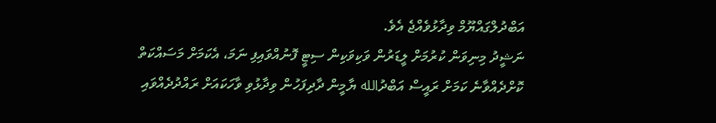އަބްދުލްގައްޔޫމް ވިދާޅުވެއްޖެ އެވެ.
ނަޝީދު މިނިވަން ކުރުމަށް ލީޑަރުން ވަކިވަކިން ސިޓީ ފޮނުއްވައިފި ނަމަ، އެކަމަށް މަސައްކަތް ކޮށްދެއްވާނެ ކަމަށް ރައީސް އަބްދުالله ޔާމީން ދާދިފަހުން ވިދާޅުވި ވާހަކައަށް ރައްދުދެއްވައި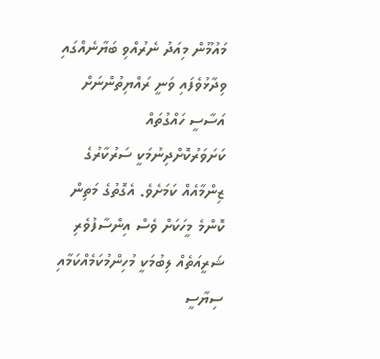މައުމޫން މިއަދު ނެރުއްވި ބަޔާނެއްގައި ވިދާޅުވެފައި ވަނީ ރައްޔިތުންނަށް އަސާސީ ހައްގުތައް ކަށަވަރުކޮށްދިނުމަކީ ސަރުކާރުގެ ޒިންމާއެއް ކަމަށެވެ. އެގޮތުގެ މަތިން ކޮންމެ މީހަކަށް ވެސް އިންސާފުވެރި ޝަރީއަތެއް ލިބުމަކީ މުހިންމުކަމެއްކަމާއި ސިޔާސީ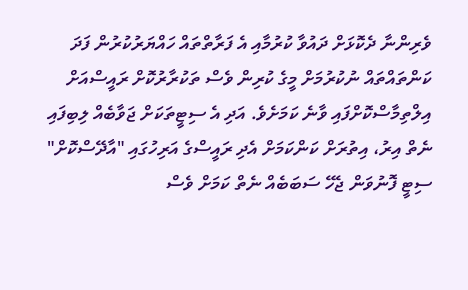ވެރިންނާ ދެކޮޅަށް ދައުވާ ކުރުމާއި އެ ފަރާތްތައް ހައްޔަރުކުރުން ފަދަ ކަންތައްތައް ނުކުރުމަށް މީގެ ކުރިން ވެސް ތަކުރާރުކޮށް ރައީސްއަށް އިލްތިމާސްކޮށްފައި ވާނެ ކަމަށެވެ. އަދި އެ ސިޓީތަކަށް ޖަވާބެއް ލިބިފައި ނެތް އިރު، އިތުރަށް ކަންކަމަށް އެދި ރައީސްގެ އަރިހުގައި "އާދޭސްކޮށް" ސިޓީ ފޮނުވަން ޖެހޭ ސަބަބެއް ނެތް ކަމަށް ވެސް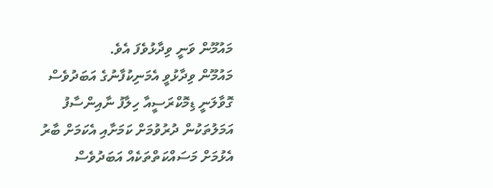މައުމޫން ވަނީ ވިދާޅުވެފަ އެވެ.
މައުމޫން ވިދާޅުވީ އެމަނިކުފާނުގެ އަބަދުވެސް ގޮވާލަނީ ޑިމޮކްރަސީއާ ހިލާފު ނާއިންސާފު އަމަލުތަކުން ދުރުވުމަށް ކަމަށާއި އެކަމަށް ބާރު އެޅުމަށް މަސައްކަތްތަކެއް އަބަދުވެސް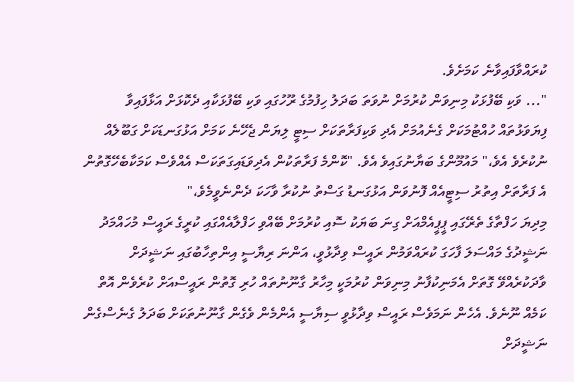ކުރައްވާފައިވާނެ ކަމަށެވެ.
"... ވަކި ބޭފުޅަކު މިނިވަން ކުރުމަށް ނުވަތަ ބަދަލު ހިފުމުގެ ރޫހުގައި ވަކި ބޭފުޅަކާއި ދެކޮޅަށް އަޅާފައިވާ ފިޔަވަޅުތައް ހުއްޓުމަކަށް ގެނެއުމަށް އެދި ވަކިފަރާތަކަށް ސިޓީ ލިޔަން ޖެހޭނެ ކަމަށް އަޅުގަނޑަކަށް ގަބޫލެއް ނުކުރެވެ އެވެ،" މައުމޫންގެ ބަޔާނުގައިވެ އެވެ. "ކޮންމެ ފަރާތަކުން އެދިވަޑައިގަތަކަސް އެއްވެސް ކަމަކާބެހޭގޮތުން އެ ފަރާތަށް އިތުރު ސިޓީއެއް ފޮނުވަން އަޅުގަނޑު ގަސްތު ނުކުރާ ވާހަކަ ދެންނެވީމެވެ،"
މިދިޔަ ހަފްތާގެ ތެރޭގައި ޕީޕީއެމްއަށް ގިނަ ބަޔަކު ސޮއި ކުރުމަށް ބޭއްވި ހަފްލާއެއްގައި ކުރީގެ ރައީސް މުހައްމަދު ނަޝީދުގެ މައްސަލަ ފާހަގަ ކުރައްވަމުން ރައީސް ވިދާޅުވީ، އަންނަ ރިޔާސީ އިންތިހާބުގައި ނަޝީދަށް ވާދަކުރެއްވޭ ގޮތަށް އެމަނިކުފާނު މިނިވަން ކުރުމަކީ މިހާރު ގާނޫނުތައް ހުރި ގޮތުން ރައީސްއަށް ކުރެވެން އޮތް ކަމެއް ނޫނެވެ. އެހެން ނަމަވެސް ރައީސް ވިދާޅުވީ ސިޔާސީ އެންމެން ވެގެން ގާނޫނުތަކަށް ބަދަލު ގެނެސްގެން ނަޝީދަށް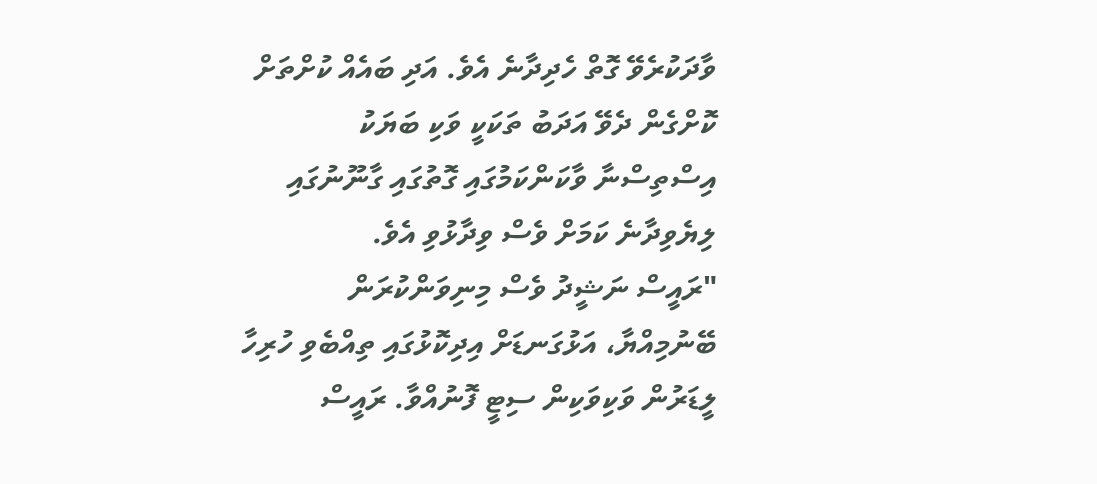ވާދަކުރެވޭ ގޮތް ހެދިދާނެ އެވެ. އަދި ބައެއް ކުށްތަށް ކޮށްގެން ދެވޭ އަދަބު ތަކަކީ ވަކި ބަޔަކު އިސްތިސްނާ ވާކަންކަމުގައި ގޮތުގައި ގާނޫނުގައި ލިޔެވިދާނެ ކަމަށް ވެސް ވިދާޅުވި އެވެ.
"ރައީސް ނަޝީދު ވެސް މިނިވަންކުރަން ބޭނުމިއްޔާ، އަޅުގަނޑަށް އިދިކޮޅުގައި ތިއްބެވި ހުރިހާ ލީޑަރުން ވަކިވަކިން ސިޓީ ފޮނުއްވާ. ރައީސް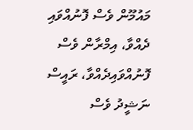މައުމޫން ވެސް ފޮނުއްވައި ދެއްވާ، އިމްރާން ވެސް ފޮނުއްވައިދެއްވާ، ރައީސް ނަޝީދު ވެސް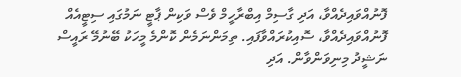ފޮނުއްވައިދެއްވާ، އަދި ގާސިމް އިބްރާހީމް ވެސް ވަކިން ޕާޓީ ނަމުގައި ސިޓީއެއް ފޮނުއްވައިދެއްވާ، ސޮއިކުރައްވާފައި. ތިމަންނަމެން ކޮންމެ މީހަކު ބޭނުމޭ ރައީސް ނަޝީދު މިނިވަންވާން. އަދި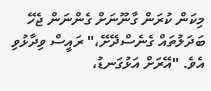މިކަން ކުރަން ގާނޫނަށް ގެންނަން ޖެހޭ ބަދަލުތައް ގެނެސްދޭށޭ،" ރައީސް ވިދާޅުވި އެވެ. "އޭރަށް އަޅުގަނޑު،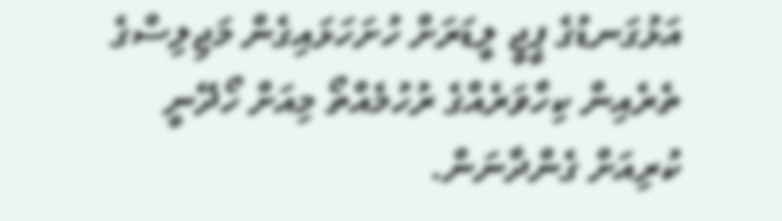އަޅުގަނޑުގެ ޕީޖީ ލީޑަރަށް ހުށަހަޅައިގެން މަޖިލިސްގެ ތެރެއިން ކިހާވަރެއްގެ ރުހުމެއްތޯ މިއަށް ހޯދޭނީ ކުރިއަށް ގެންދާނަން.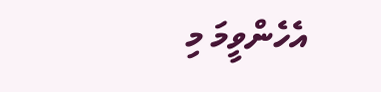އެހެންވީމަ މި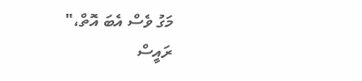މަގު ވެސް އެބަ އޮތް،"
ރައީސް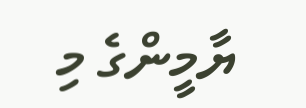ޔާމީންގެ މި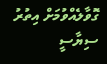ގޮވާލެއްވުމަށް އިތުރު ސިޔާސީ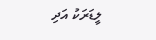ލީޑަރަކު އަދި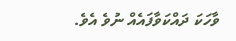ވާހަކަ ދައްކަވާފައެއް ނުވެ އެވެ.